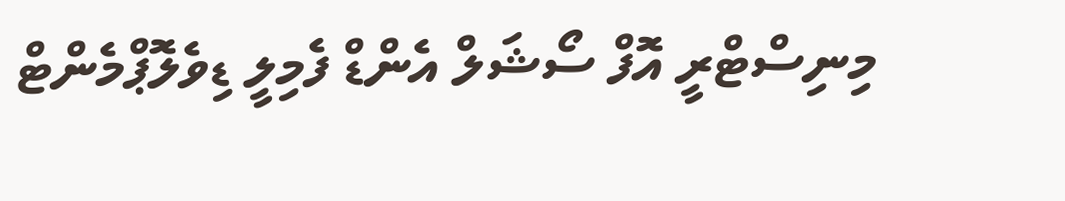މިނިސްޓްރީ އޮފް ސޯޝަލް އެންޑް ފެމިލީ ޑިވެލޮޕްމެންޓް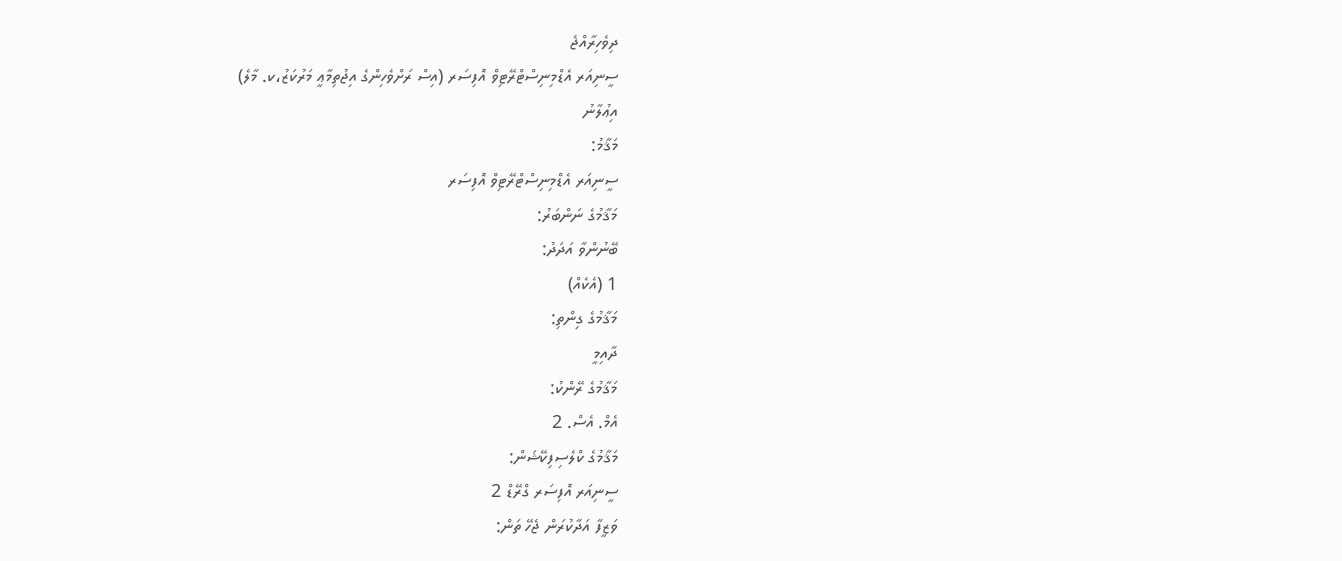ދިވެހިރާއްޖެ
ސީނިއަރ އެޑްމިނިސްޓްރޭޓިވް އޮފިސަރ (އިސް ރަށްވެހިންގެ އިޖުތިމާޢީ މަރުކަޒު،ކ. މާލެ)
އިޢުލާނު
މަޤާމު:
ސީނިއަރ އެޑްމިނިސްޓްރޭޓިވް އޮފިސަރ
މަޤާމުގެ ނަންބަރު:
ބޭނުންވާ އަދަދު:
1 (އެކެއް)
މަޤާމުގެ ގިންތި:
ދާއިމީ
މަޤާމުގެ ރޭންކު:
އެމް. އެސް. 2
މަޤާމުގެ ކްލެސިފިކޭޝަން:
ސީނިއަރ އޮފިސަރ ގްރޭޑް 2
ވަޒީފާ އަދާކުރަން ޖެހޭ ތަން: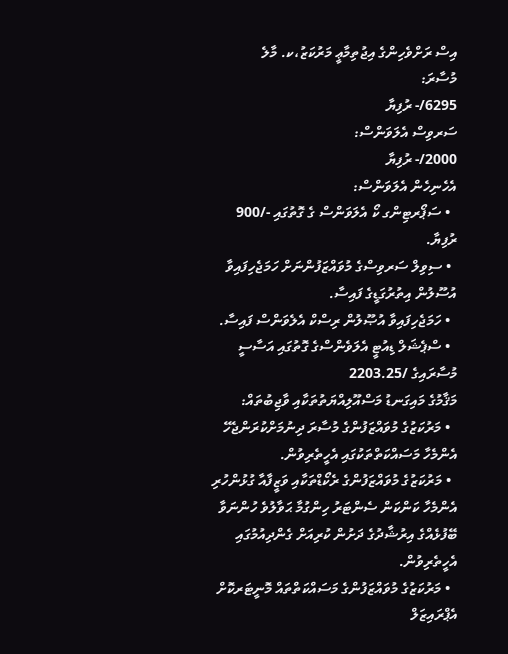އިސް ރަށްވެހިންގެ އިޖުތިމާޢީ މަރުކަޒު،ކ. މާލެ
މުސާރަ:
6295/- ރުފިޔާ
ސަރވިސް އެލަވަންސް:
2000/- ރުފިޔާ
އެހެނިހެން އެލަވަންސް:
  • ސަޕޯރޓިންގ ކޯ އެލަވަންސް ގެ ގޮތުގައި -/900 ރުފިޔާ.
  • ސިވިލް ސަރވިސްގެ މުވައްޒަފުންނަށް ހަމަޖެހިފައިވާ އުސޫލުން އިތުރުގަޑީގެ ފައިސާ.
  • ހަމަޖެހިފައިވާ އުޞޫލުން ރިސްކް އެލެވަންސް ފައިސާ.
  • ސްޕެޝަލް ޑިއުޓީ އެލަވެންސްގެ ގޮތުގައި އަސާސީ މުސާރައިގެ /2203.25
މަޤާމުގެ މައިގަނޑު މަސްއޫލިއްޔަތުތަކާއި ވާޖިބުތައް:
  • މަރުކަޒުގެ މުވައްޒަފުންގެ މުސާރަ ދިނުމަށްކުރަންޖެހޭ އެންމެހާ މަސައްކަތްތަކުގައި އެހީތެރިވުން.
  • މަރުކަޒުގެ މުވައްޒަފުންގެ ރެކޯޑްތަކާއި ވަޒީފާއާ ގުޅުންހުރި އެންމެހާ ކަންކަން ސެންޓަރު ހިންގުމާ ޙަވާލުވެ ހުންނަވާ ބޭފުޅެއްގެ އިރުޝާދުގެ ދަށުން ކުރިއަށް ގެންދިއުމުގައި އެހީތެރިވުން.
  • މަރުކަޒުގެ މުވައްޒަފުންގެ މަސައްކަތްތައް މޮނީޓަރކޮށް އެޕްރައިޒަލް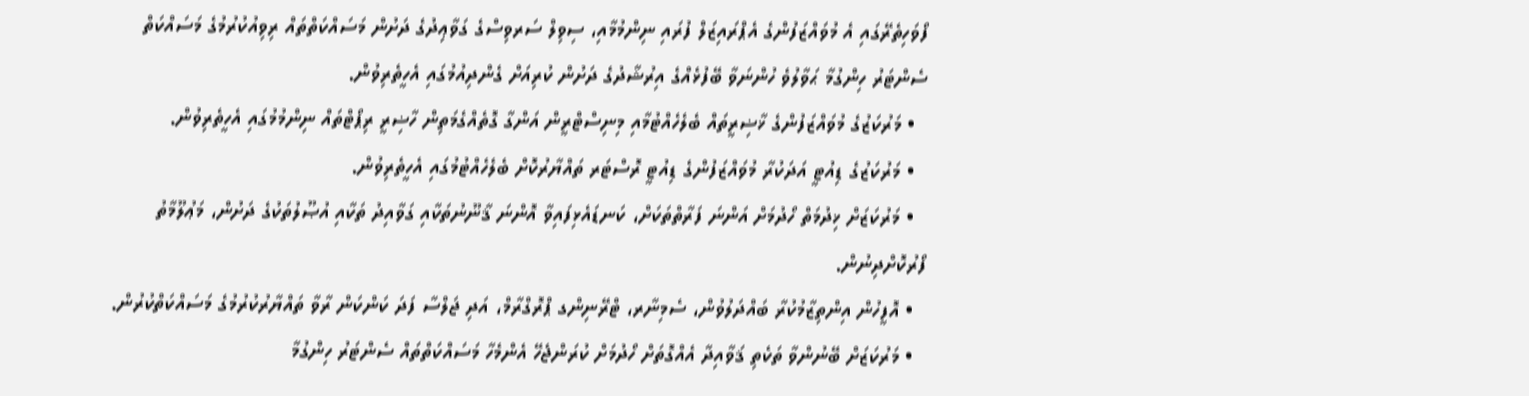ފޯވަހިތެރޭގައި އެ މުވައްޒަފުންގެ އެޕްރައިޒަލް ފުރައި ނިންމުމާއި، ސިވިލް ސަރވިސްގެ ގަވާޢިދުގެ ދަށުން މަސައްކަތްތައް ރިވިއުކުރުމުގެ މަސައްކަތް ސެންޓަރު ހިންގުމާ ޙަވާލުވެ ހުންނަވާ ބޭފުޅެއްގެ އިރުޝާދުގެ ދަށުން ކުރިއަށް ގެންދިއުމުގައި އެހީތެރިވުން.
  • މަރުކަޒުގެ މުވައްޒަފުންގެ ޚާޟިރީތައް ބެލެހެއްޓުމާއި މިނިސްޓްރީން އަންގާ ގޮތެއްގެމަތިން ހާޟިރީ ރިޕޯޓްތައް ނިންމުމުގައި އެހީތެރިވުން.
  • މަރުކަޒުގެ ޑިއުޓީ އަދަކުރާ މުވައްޒަފުންގެ ޑިއުޓީ ރޮސްޓަރ ތައްޔާރުކޮށް ބެލެހެއްޓުމުގައި އެހީތެރިވުން.
  • މަރުކަޒަށް ޚިދުމަތް ހޯދުމަށް އަންނަ ފަރާތްތަކަށް، ކަނޑައެޅިފައިވާ އޮންނަ ޤާނޫނުތަކާއި ގަވާއިދު ތަކާއި އުޞޫލުތަކުގެ ދަށުން، މަޢުލޫމާތު ފޯރުކޮށްދިނުން.
  • އޮފީހުން އިންތިޒާމުކުރާ ބައްދަލުވުން، ސެމިނާރ، ޓްރޭނިންގ ޕްރޮގްރާމް، އަދި ޖަލްސާ ފަދަ ކަންކަން ރާވާ ތައްޔާރުކުރުމުގެ މަސައްކަތްކުރުން.
  • މަރުކަޒަށް ބޭނުންވާ ތަކެތި ޤަވާއިދާ އެއްގޮތަށް ހޯދުމަށް ކުރަންޖެހޭ އެންމެހާ މަސައްކަތްތައް ސެންޓަރު ހިންގުމާ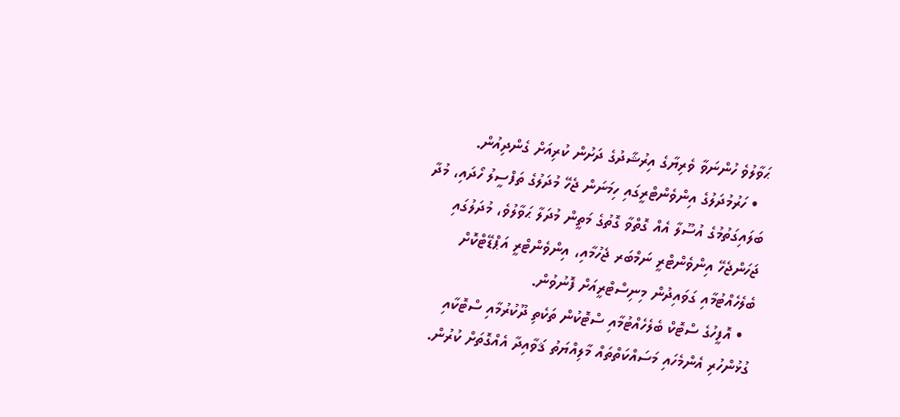ޙަވާލުވެ ހުންނަވާ ވެރިޔާގެ އިރުޝާދުގެ ދަށުން ކުރިއަށް ގެންދިއުން.
  • ހަރުމުދަލުގެ އިންވެންޓްރީގައި ހިމަނަން ޖެހޭ މުދަލުގެ ތަފްސީލު ހޯދައި، މުދާ ބަލައިގަތުމުގެ އުސޫލާ އެއް ގޮތްވާ ގޮތުގެ މަތީން މުދަލާ ޙަވާލުވެ، މުދަލުގައި ޖަހަންޖެހޭ އިންވެންޓްރީ ނަމްބަރ ޖެހުމާއި، އިންވެންޓްރީ އަޕްޑޭޓްކޮށް ބެލެހެއްޓުމާއި ގަވައިދުން މިނިސްޓްރީއަށް ފޮނުވުން.
  • އޮފީހުގެ ސްޓޮކް ބެލެހެއްޓުމާއި ސްޓޮކުން ތަކެތި ދޫކުރުމާއި ސްޓޮކާއި ގުޅުންހުރި އެންމެހައި މަސައްކަތްތައް މާލިއްޔަތު ޤަވާއިދާ އެއްގޮތަށް ކުރުން.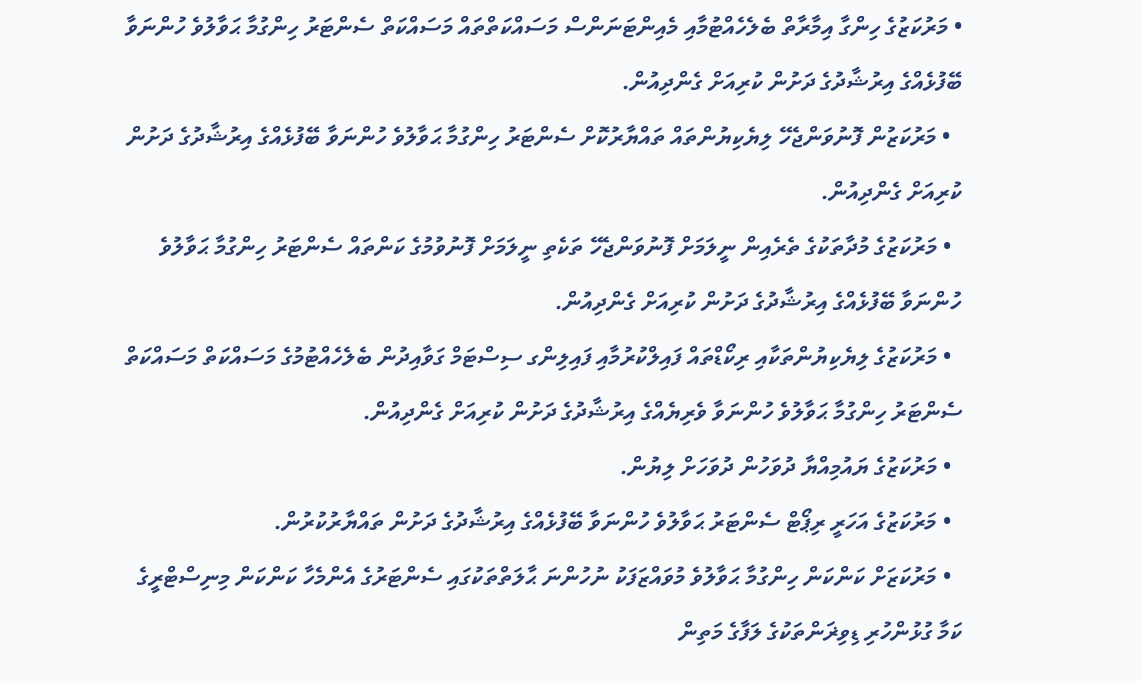• މަރުކަޒުގެ ހިންގާ އިމާރާތް ބެލެހެއްޓުމާއި މެއިންޓަނަންސް މަސައްކަތްތައް މަސައްކަތް ސެންޓަރު ހިންގުމާ ޙަވާލުވެ ހުންނަވާ ބޭފުޅެއްގެ އިރުޝާދުގެ ދަށުން ކުރިއަށް ގެންދިއުން.
  • މަރުކަޒުން ފޮނުވަންޖެހޭ ލިޔެކިޔުންތައް ތައްޔާރުކޮށް ސެންޓަރު ހިންގުމާ ޙަވާލުވެ ހުންނަވާ ބޭފުޅެއްގެ އިރުޝާދުގެ ދަށުން ކުރިއަށް ގެންދިއުން.
  • މަރުކަޒުގެ މުދާތަކުގެ ތެރެއިން ނީލަމަށް ފޮނުވަންޖެހޭ ތަކެތި ނީލަމަށް ފޮނުވުމުގެ ކަންތައް ސެންޓަރު ހިންގުމާ ޙަވާލުވެ ހުންނަވާ ބޭފުޅެއްގެ އިރުޝާދުގެ ދަށުން ކުރިއަށް ގެންދިއުން.
  • މަރުކަޒުގެ ލިޔެކިޔުންތަކާއި ރިކޯޑްތައް ފައިލްކުރުމާއި ފައިލިންގ ސިސްޓަމް ގަވާއިދުން ބެލެހެއްޓުމުގެ މަސައްކަތް މަސައްކަތް ސެންޓަރު ހިންގުމާ ޙަވާލުވެ ހުންނަވާ ވެރިޔެއްގެ އިރުޝާދުގެ ދަށުން ކުރިއަށް ގެންދިއުން.
  • މަރުކަޒުގެ ޔައުމިއްޔާ ދުވަހުން ދުވަހަށް ލިޔުން.
  • މަރުކަޒުގެ އަހަރީ ރިޕޯޓް ސެންޓަރު ޙަވާލުވެ ހުންނަވާ ބޭފުޅެއްގެ އިރުޝާދުގެ ދަށުން ތައްޔާރުކުރުން.
  • މަރުކަޒަށް ކަންކަން ހިންގުމާ ޙަވާލުވެ މުވައްޒަފަކު ނުހުންނަ ޙާލަތްތަކުގައި ސެންޓަރުގެ އެންމެހާ ކަންކަން މިނިސްޓްރީގެ ކަމާ ގުޅުންހުރި ޑިވިޜަންތަކުގެ ލަފާގެ މަތިން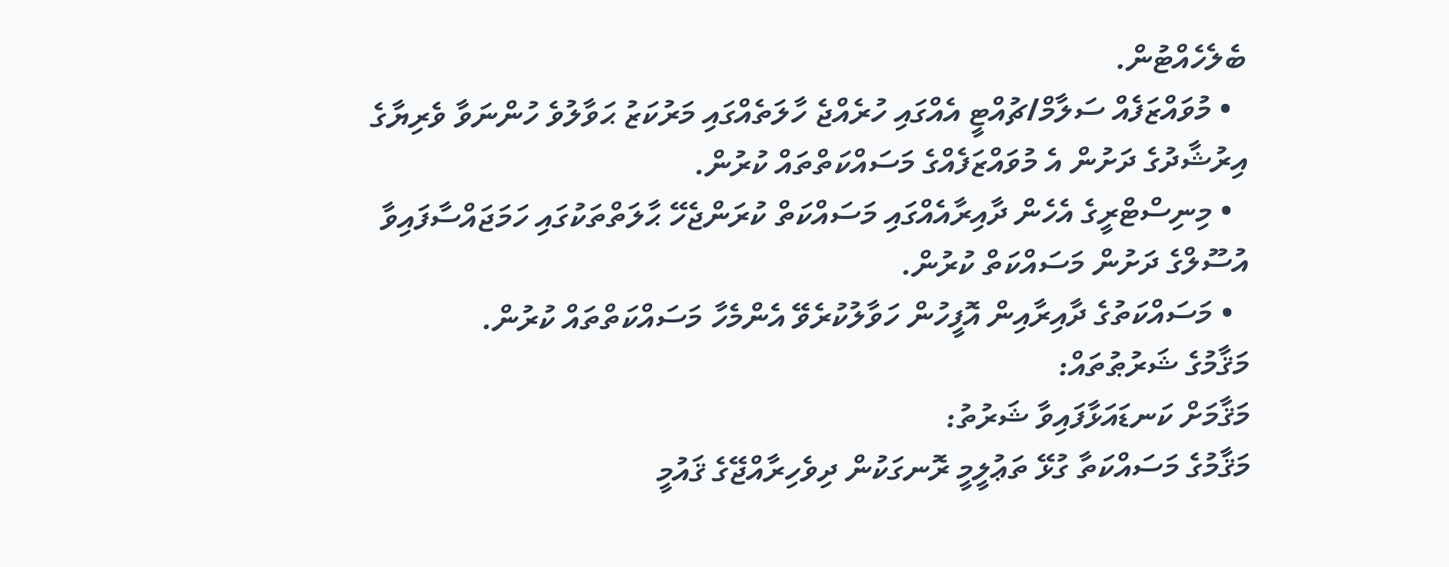ބެލެހެއްޓުން.
  • މުވައްޒަފެއް ސަލާމް/ޗުއްޓީ އެއްގައި ހުރެއްޖެ ހާލަތެއްގައި މަރުކަޒު ޙަވާލުވެ ހުންނަވާ ވެރިޔާގެ އިރުޝާދުގެ ދަށުން އެ މުވައްޒަފެއްގެ މަސައްކަތްތައް ކުރުން.
  • މިނިސްޓްރީގެ އެހެން ދާއިރާއެއްގައި މަސައްކަތް ކުރަންޖެހޭ ޙާލަތްތަކުގައި ހަމަޖައްސާފައިވާ އުސޫލްގެ ދަށުން މަސައްކަތް ކުރުން.
  • މަސައްކަތުގެ ދާއިރާއިން އޮފީހުން ހަވާލުކުރެވޭ އެންމެހާ މަސައްކަތްތައް ކުރުން.
މަޤާމުގެ ޝަރުޠުތައް:
މަޤާމަށް ކަނޑައަޅާފައިވާ ޝަރުތު:
މަޤާމުގެ މަސައްކަތާ ގުޅޭ ތަޢުލީމީ ރޮނގަކުން ދިވެހިރާއްޖޭގެ ޤައުމީ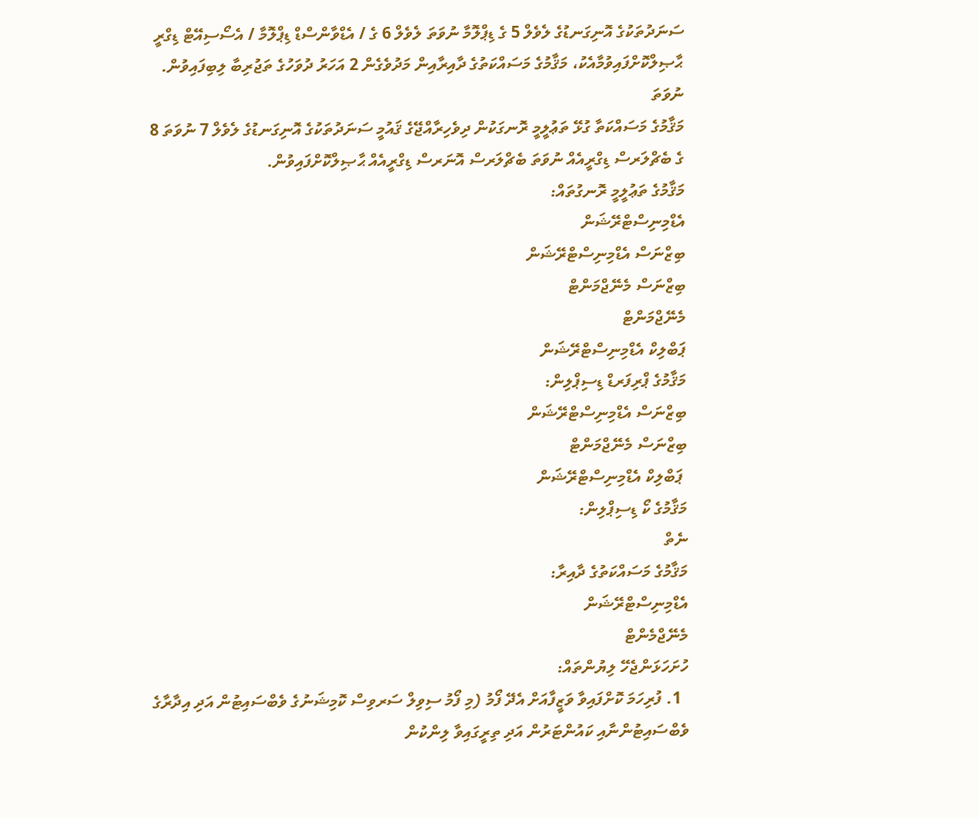ސަނަދުތަކުގެ އޮނިގަނޑުގެ ލެވެލް 5 ގެ ޑިޕްލޮމާ ނުވަތަ ލެވެލް 6 ގެ / އެޑްވާންސްޑް ޑިޕްލޮމާ / އެސޯސިއޭޓް ޑިގްރީ ޙާޞިލްކޮށްފައިވުމާއެކު، މަޤާމުގެ މަސައްކަތުގެ ދާއިރާއިން މަދުވެގެން 2 އަހަރު ދުވަހުގެ ތަޖުރިބާ ލިބިފައިވުން.
ނުވަތަ
މަޤާމުގެ މަސައްކަތާ ގުޅޭ ތަޢުލީމީ ރޮނގަކުން ދިވެހިރާއްޖޭގެ ޤައުމީ ސަނަދުތަކުގެ އޮނިގަނޑުގެ ލެވެލް 7 ނުވަތަ 8 ގެ ބެޗްލަރސް ޑިގްރީއެއް ނުވަތަ ބެޗްލަރސް އޮނަރސް ޑިގްރީއެއް ޙާޞިލްކޮށްފައިވުން.
މަޤާމުގެ ތަޢުލީމީ ރޮނގުތައް:
އެޑްމިނިސްޓްރޭޝަން
ބިޒްނަސް އެޑްމިނިސްޓްރޭޝަން
ބިޒްނަސް މެނޭޖްމަންޓް
މެނޭޖްމަންޓް
ޕަބްލިކް އެޑްމިނިސްޓްރޭޝަން
މަޤާމުގެ ޕްރިފަރޑް ޑިސިޕްލިން:
ބިޒްނަސް އެޑްމިނިސްޓްރޭޝަން
ބިޒްނަސް މެނޭޖްމަންޓް
 ޕަބްލިކް އެޑްމިނިސްޓްރޭޝަން
މަޤާމުގެ ކޯ ޑިސިޕްލިން:
ނެތް
މަޤާމުގެ މަސައްކަތުގެ ދާއިރާ:
އެޑްމިނިސްޓްރޭޝަން
މެނޭޖްމެންޓް
ހުށަހަޅަންޖެހޭ ލިޔުންތައް:
  1. ފުރިހަމަ ކޮށްފައިވާ ވަޒީފާއަށް އެދޭ ފޯމު (މި ފޯމު ސިވިލް ސަރވިސް ކޮމިޝަނުގެ ވެބްސައިޓުން އަދި އިދާރާގެ ވެބްސައިޓުންނާއި ކައުންޓަރުން އަދި ތިރީގައިވާ ލިންކުން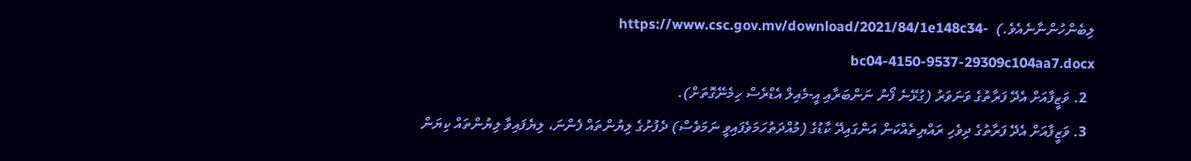ލިބެންހުންނާނެއެވެ.)  https://www.csc.gov.mv/download/2021/84/1e148c34-bc04-4150-9537-29309c104aa7.docx
  2. ވަޒީފާއަށް އެދޭ ފަރާތުގެ ވަނަވަރު (ގުޅޭނެ ފޯނު ނަންބަރާއި އީ-މެއިލް އެޑްރެސް ހިމެނޭގޮތަށް).
  3. ވަޒީފާއަށް އެދޭ ފަރާތުގެ ދިވެހި ރައްޔިތެއްކަން އަންގައިދޭ ކާޑުގެ (މުއްދަތުހަމަވެފައިވީ ނަމަވެސް) ދެފުށުގެ ލިޔުންތައް ފެންނަ، ލިޔެފައިވާ ލިޔުންތައް ކިޔަން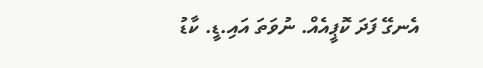އެނގޭ ފަދަ ކޮޕީއެއް. ނުވަތަ އައި.ޑީ. ކާޑު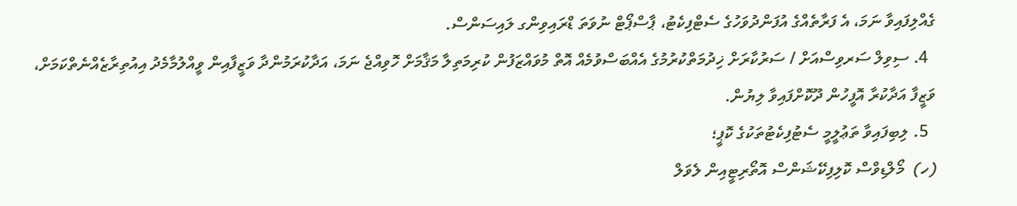ގެއްލިފައިވާ ނަމަ، އެ ފަރާތެއްގެ އުފަންދުވަހުގެ ސެޓްފިކެޓު، ޕާސްޕޯޓް ނުވަތަ ޑްރައިވިންގ ލައިސަންސް.
  4. ސިވިލް ސަރވިސްއަށް / ސަރުކާރަށް ޚިދުމަތްކުރުމުގެ އެއްބަސްވުމެއް އޮތް މުވައްޒަފުން ކުރިމަތިލާ މަޤާމަށް ހޮވިއްޖެ ނަމަ، އަދާކުރަމުންދާ ވަޒީފާއިން ވީއްލުމާމެދު އިއުތިރާޒެއްނެތްކަމަށް، ވަޒީފާ އަދާކުރާ އޮފީހުން ދޫކޮށްފައިވާ ލިޔުން.
  5. ލިބިފައިވާ ތަޢުލީމީ ސެޓުފިކެޓުތަކުގެ ކޮޕީ؛
(ހ)  މޯލްޑިވްސް ކޮލިފިކޭޝަންސް އޮތޯރިޓީއިން ލެވަލް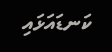ކަނޑައަޅައި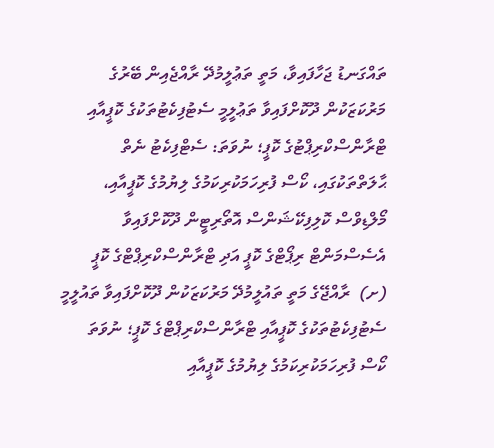ތައްގަނޑު ޖަހާފައިވާ، މަތީ ތަޢުލީމުދޭ ރާއްޖެއިން ބޭރުގެ މަރުކަޒަކުން ދޫކޮށްފައިވާ ތަޢުލީމީ ސެޓުފިކެޓުތަކުގެ ކޮޕީއާއި ޓްރާންސްކްރިޕްޓުގެ ކޮޕީ؛ ނުވަތަ: ސެޓްފިކެޓު ނެތް ޙާލަތްތަކުގައި، ކޯސް ފުރިހަމަކުރިކަމުގެ ލިޔުމުގެ ކޮޕީއާއި، މޯލްޑިވްސް ކޮލިފިކޭޝަންސް އޮތޯރިޓީން ދޫކޮށްފައިވާ އެސެސްމަންޓް ރިޕޯޓްގެ ކޮޕީ އަދި ޓްރާންސްކްރިޕްޓްގެ ކޮޕީ
(ށ)  ރާއްޖޭގެ މަތީ ތައުލީމުދޭ މަރުކަޒަކުން ދޫކޮށްފައިވާ ތައުލީމީ ސެޓުފިކެޓުތަކުގެ ކޮޕީއާއި ޓްރާންސްކްރިޕްޓްގެ ކޮޕީ؛ ނުވަތަ ކޯސް ފުރިހަމަކުރިކަމުގެ ލިޔުމުގެ ކޮޕީއާއި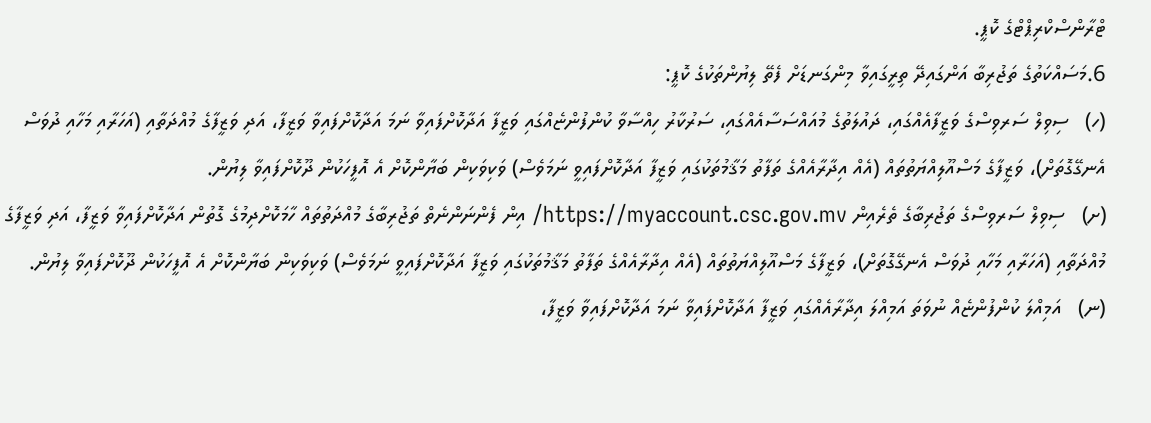ޓްރާންސްކްރިޕްޓްގެ ކޮޕީ.
6.މަސައްކަތުގެ ތަޖުރިބާ އަންގައިދޭ ތިރީގައިވާ މިންގަނޑަށް ފެތޭ ލިޔުންތަކުގެ ކޮޕީ:
(ހ)   ސިވިލް ސަރވިސްގެ ވަޒީފާއެއްގައި، ދައުލަތުގެ މުއައްސަސާއެއްގައި، ސަރުކާރު ހިއްސާވާ ކުންފުންޏެއްގައި ވަޒީފާ އަދާކޮށްފައިވާ ނަމަ އަދާކޮށްފައިވާ ވަޒީފާ، އަދި ވަޒީފާގެ މުއްދަތާއި (އަހަރާއި މަހާއި ދުވަސް އެނގޭގޮތަށް)، ވަޒީފާގެ މަސްއޫލިއްޔަތުތައް (އެއް އިދާރާއެއްގެ ތަފާތު މަޤާމުތަކުގައި ވަޒީފާ އަދާކޮށްފައިވީ ނަމަވެސް) ވަކިވަކިން ބަޔާންކޮށް އެ އޮފީހަކުން ދޫކޮށްފައިވާ ލިޔުން.
(ށ)   ސިވިލް ސަރވިސްގެ ތަޖުރިބާގެ ތެރެއިން https://myaccount.csc.gov.mv/ އިން ފެންނަންނެތް ތަޖުރިބާގެ މުއްދަތުތައް ހާމަކޮށްދިމުގެ ގޮތުން އަދާކޮށްފައިވާ ވަޒީފާ، އަދި ވަޒީފާގެ މުއްދަތާއި (އަހަރާއި މަހާއި ދުވަސް އެނގޭގޮތަށް)، ވަޒީފާގެ މަސްއޫލިއްޔަތުތައް (އެއް އިދާރާއެއްގެ ތަފާތު މަޤާމުތަކުގައި ވަޒީފާ އަދާކޮށްފައިވީ ނަމަވެސް) ވަކިވަކިން ބަޔާންކޮށް އެ އޮފީހަކުން ދޫކޮށްފައިވާ ލިޔުން.
(ނ)   އަމިއްލަ ކުންފުންޏެއް ނުވަތަ އަމިއްލަ އިދާރާއެއްގައި ވަޒީފާ އަދާކޮށްފައިވާ ނަމަ އަދާކޮށްފައިވާ ވަޒީފާ،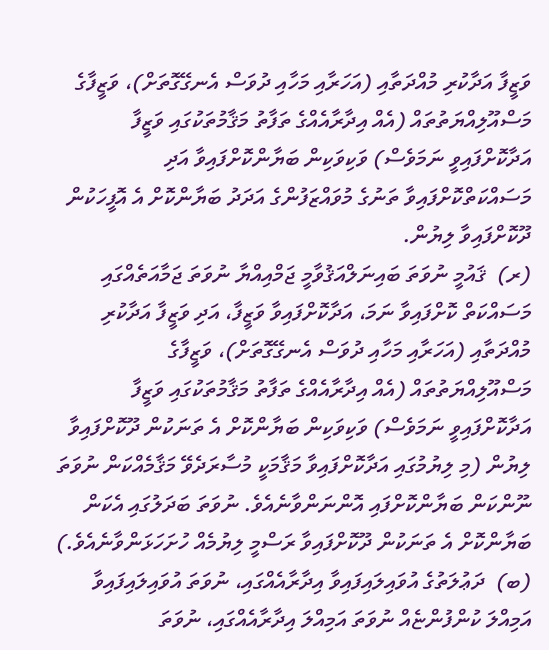ވަޒީފާ އަދާކުރި މުއްދަތާއި (އަހަރާއި މަހާއި ދުވަސް އެނގޭގޮތަށް)، ވަޒީފާގެ މަސްއޫލިއްޔަތުތައް (އެއް އިދާރާއެއްގެ ތަފާތު މަޤާމުތަކުގައި ވަޒީފާ އަދާކޮށްފައިވީ ނަމަވެސް) ވަކިވަކިން ބަޔާންކޮށްފައިވާ އަދި މަސައްކަތްކޮށްފައިވާ ތަނުގެ މުވައްޒަފުންގެ އަދަދު ބަޔާންކޮށް އެ އޮފީހަކުން ދޫކޮށްފައިވާ ލިޔުން.
(ރ)  ޤައުމީ ނުވަތަ ބައިނަލްއަޤުވާމީ ޖަމްއިއްޔާ ނުވަތަ ޖަމާއަތެއްގައި މަސައްކަތް ކޮށްފައިވާ ނަމަ، އަދާކޮށްފައިވާ ވަޒީފާ، އަދި ވަޒީފާ އަދާކުރި މުއްދަތާއި (އަހަރާއި މަހާއި ދުވަސް އެނގޭގޮތަށް)، ވަޒީފާގެ މަސްއޫލިއްޔަތުތައް (އެއް އިދާރާއެއްގެ ތަފާތު މަޤާމުތަކުގައި ވަޒީފާ އަދާކޮށްފައިވީ ނަމަވެސް) ވަކިވަކިން ބަޔާންކޮށް އެ ތަނަކުން ދޫކޮށްފައިވާ ލިޔުން (މި ލިޔުމުގައި އަދާކޮށްފައިވާ މަޤާމަކީ މުސާރަދެވޭ މަޤާމެއްކަން ނުވަތަ ނޫންކަން ބަޔާންކޮށްފައި އޮންނަންވާނެއެވެ. ނުވަތަ ބަދަލުގައި އެކަން ބަޔާންކޮށް އެ ތަނަކުން ދޫކޮށްފައިވާ ރަސްމީ ލިޔުމެއް ހުށަހަޅަންވާނެއެވެ.)
(ބ)  ދަޢުލަތުގެ އުވައިލައިފައިވާ އިދާރާއެއްގައި، ނުވަތަ އުވައިލައިފައިވާ އަމިއްލަ ކުންފުންޏެއް ނުވަތަ އަމިއްލަ އިދާރާއެއްގައި، ނުވަތަ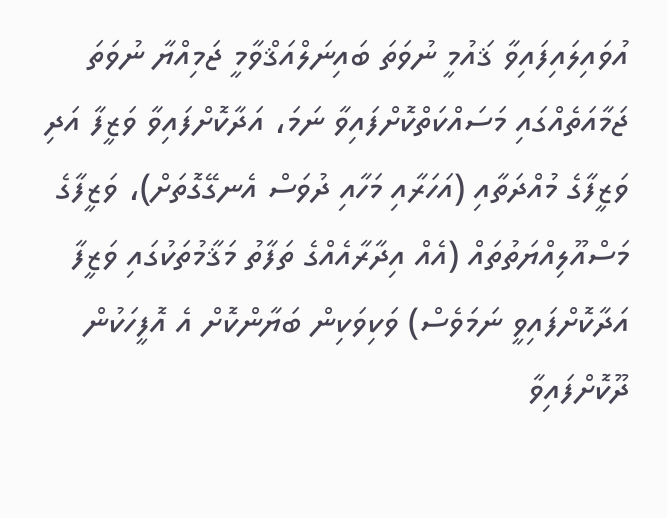އުވައިލައިފައިވާ ޤައުމީ ނުވަތަ ބައިނަލްއަޤްވާމީ ޖަމިއްޔާ ނުވަތަ ޖަމާއަތެއްގައި މަސައްކަތްކޮށްފައިވާ ނަމަ، އަދާކޮށްފައިވާ ވަޒީފާ އަދި ވަޒީފާގެ މުއްދަތާއި (އަހަރާއި މަހާއި ދުވަސް އެނގޭގޮތަށް)، ވަޒީފާގެ މަސްއޫލިއްޔަތުތައް (އެއް އިދާރާއެއްގެ ތަފާތު މަޤާމުތަކުގައި ވަޒީފާ އަދާކޮށްފައިވީ ނަމަވެސް) ވަކިވަކިން ބަޔާންކޮށް އެ އޮފީހަކުން ދޫކޮށްފައިވާ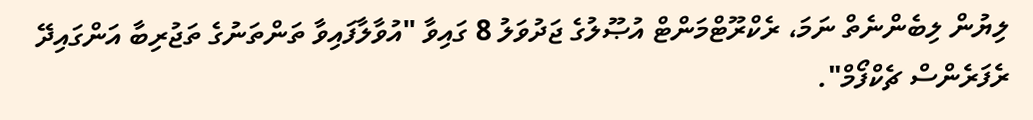ލިޔުން ލިބެންނެތް ނަމަ، ރެކްރޫޓްމަންޓް އުޞޫލުގެ ޖަދުވަލު 8 ގައިވާ "އުވާލާފައިވާ ތަންތަނުގެ ތަޖުރިބާ އަންގައިދޭ ރެފަރެންސް ޗެކްފޯމް".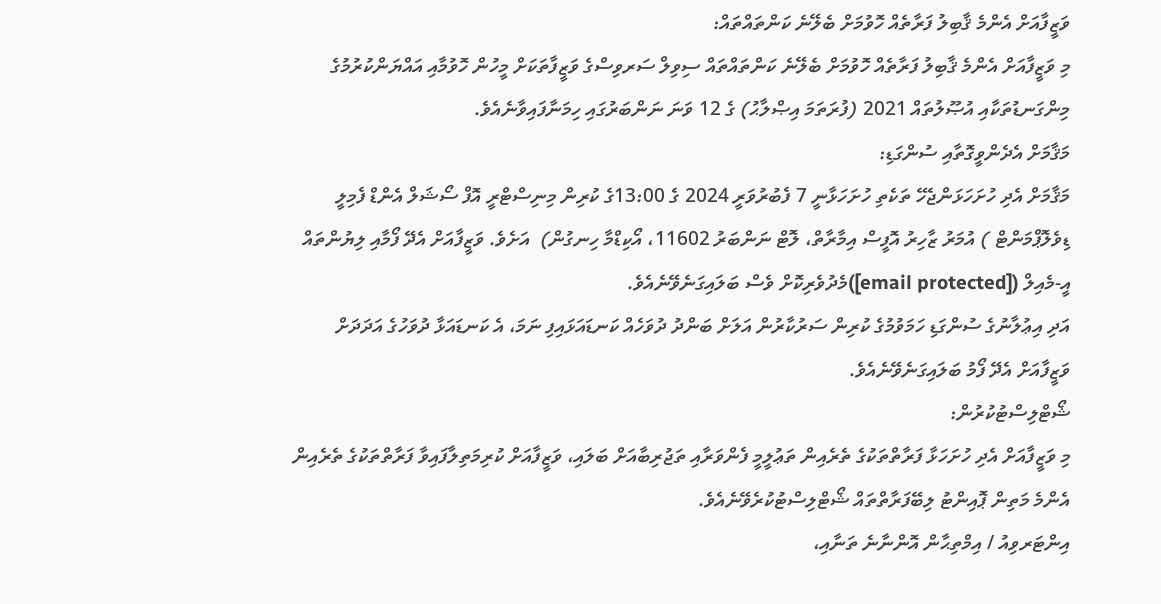ވަޒީފާއަށް އެންމެ ޤާބިލު ފަރާތެއް ހޮވުމަށް ބެލޭނެ ކަންތައްތައް:
މި ވަޒީފާއަށް އެންމެ ޤާބިލު ފަރާތެއް ހޮވުމަށް ބެލޭނެ ކަންތައްތައް ސިވިލް ސަރވިސްގެ ވަޒީފާތަކަށް މީހުން ހޮވުމާއި އައްޔަންކުރުމުގެ މިންގަނޑުތަކާއި އުޞޫލުތައް 2021 (ފުރަތަމަ އިޞްލާޙު) ގެ 12 ވަނަ ނަންބަރުގައި ހިމަނާފައިވާނެއެވެ.
މަޤާމަށް އެދެންވީގޮތާއި ސުންގަޑި:
މަޤާމަށް އެދި ހުށަހަޅަންޖެހޭ ތަކެތި ހުށަހަޅާނީ 7 ފެބުރުވަރީ 2024 ގެ 13:00ގެ ކުރިން މިނިސްޓްރީ އޮފް ސޯޝަލް އެންޑް ފެމިލީ ޑިވެލޮޕްމަންޓް ) އުމަރު ޒާހިރު އޮފީސް އިމާރާތް، ލޮޓް ނަންބަރު 11602، އޯކިޑްމާ ހިނގުން)  އަށެވެ. ވަޒީފާއަށް އެދޭ ފޯމާއި ލިޔުންތައް އީ-މެއިލް ([email protected])މެދުވެރިކޮށް ވެސް ބަލައިގަނެވޭނެއެވެ.
އަދި އިޢުލާނުގެ ސުންގަޑި ހަމަވުމުގެ ކުރިން ސަރުކާރުން އަލަށް ބަންދު ދުވަހެއް ކަނޑައަޅައިފި ނަމަ، އެ ކަނޑައަޅާ ދުވަހުގެ އަދަދަށް ވަޒީފާއަށް އެދޭ ފޯމު ބަލައިގަނެވޭނެއެވެ.
ޝޯޓްލިސްޓުކުރުން:
މި ވަޒީފާއަށް އެދި ހުށަހަޅާ ފަރާތްތަކުގެ ތެރެއިން ތަޢުލީމީ ފެންވަރާއި ތަޖުރިބާއަށް ބަލައި، ވަޒީފާއަށް ކުރިމަތިލާފައިވާ ފަރާތްތަކުގެ ތެރެއިން އެންމެ މަތިން ޕޮއިންޓު ލިބޭފަރާތްތައް ޝޯޓްލިސްޓުކުރެވޭނެއެވެ.
އިންޓަރވިއު / އިމްތިޙާން އޮންނާނެ ތަނާއި،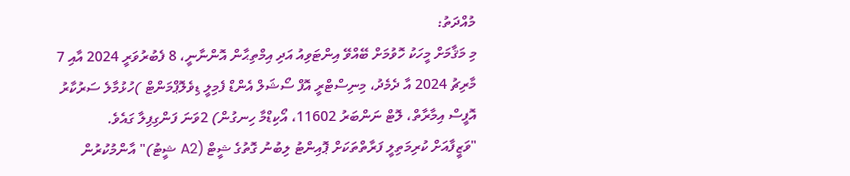މުއްދަތު:
މި މަޤާމަށް މީހަކު ހޮވުމަށް ބޭއްވޭ އިންޓަވިއު އަދި އިމްތިޙާން އޮންނާނީ، 8 ފެބުރުވަރީ 2024 އާއި 7 މާރިޗު 2024 އާ ދެމެދު، މިނިސްޓްރީ އޮފް ސޯޝަލް އެންޑް ފެމިލީ ޑިވެލޮޕްމަންޓް )ހުޅުމާލެ ސަރުކާރު އޮފީސް އިމާރާތް، ލޮޓް ނަންބަރު 11602، އޯކިޑްމާ ހިނގުން) 2ވަނަ ފަންގިފިލާ ގައެވެ.
"ވަޒީފާއަށް ކުރިމަތިލީ ފަރާތްތަކަށް ޕޮއިންޓު ލިބުނު ގޮތުގެ ޝީޓް (A2 ޝީޓު)" އާންމުކުރުން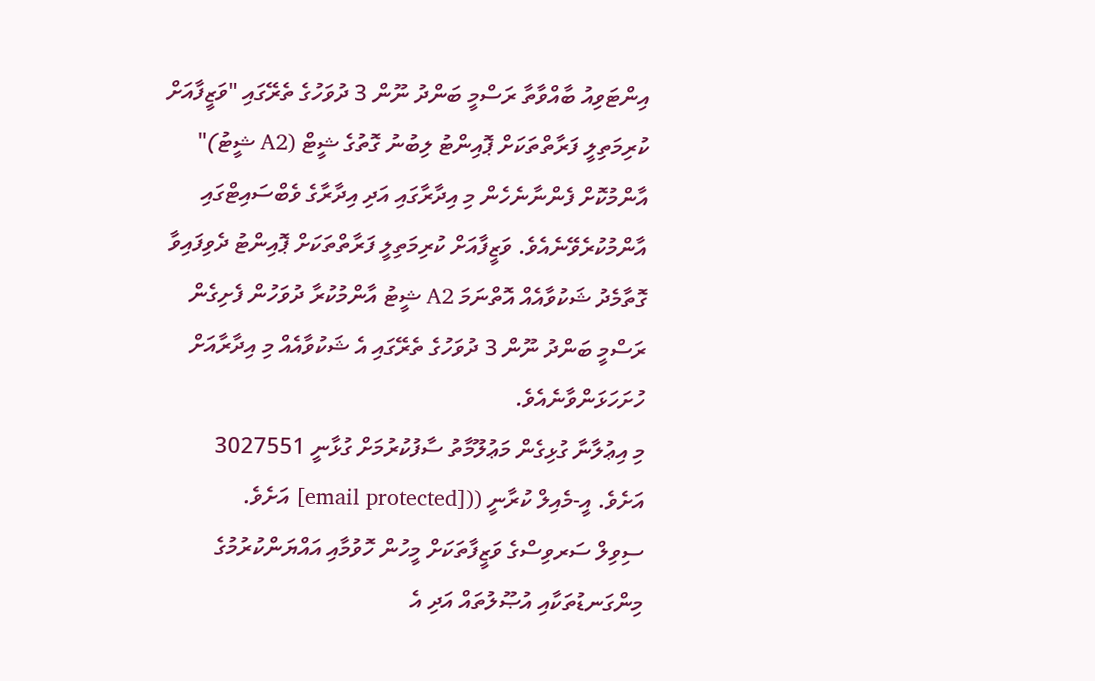އިންޓަވިއު ބާއްވާތާ ރަސްމީ ބަންދު ނޫން 3 ދުވަހުގެ ތެރޭގައި "ވަޒީފާއަށް ކުރިމަތިލީ ފަރާތްތަކަށް ޕޮއިންޓު ލިބުނު ގޮތުގެ ޝީޓް (A2 ޝީޓު)" އާންމުކޮށް ފެންނާނެހެން މި އިދާރާގައި އަދި އިދާރާގެ ވެބްސައިޓްގައި އާންމުކުރެވޭނެއެވެ. ވަޒީފާއަށް ކުރިމަތިލީ ފަރާތްތަކަށް ޕޮއިންޓު ދެވިފައިވާ ގޮތާމެދު ޝަކުވާއެއް އޮތްނަމަ A2 ޝީޓު އާންމުކުރާ ދުވަހުން ފެށިގެން ރަސްމީ ބަންދު ނޫން 3 ދުވަހުގެ ތެރޭގައި އެ ޝަކުވާއެއް މި އިދާރާއަށް ހުށަހަޅަންވާނެއެވެ.
މި އިޢުލާނާ ގުޅިގެން މަޢުލޫމާތު ސާފުކުރުމަށް ގުޅާނީ 3027551 އަށެވެ. އީ-މެއިލް ކުރާނީ (([email protected] އަށެވެ.
ސިވިލް ސަރވިސްގެ ވަޒީފާތަކަށް މީހުން ހޮވުމާއި އައްޔަންކުރުމުގެ މިންގަނޑުތަކާއި އުޞޫލުތައް އަދި އެ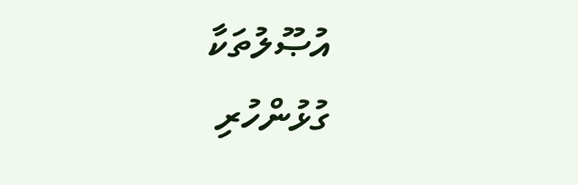އުޞޫލުތަކާ ގުޅުންހުރި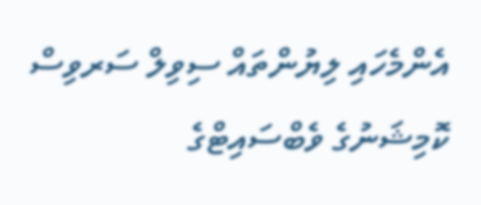އެންމެހައި ލިޔުންތައް ސިވިލް ސަރވިސް ކޮމިޝަނުގެ ވެބްސައިޓްގެ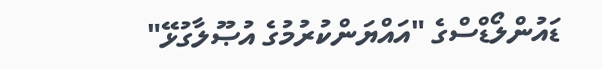ޑައުންލޯޑްސްގެ "އައްޔަންކުރުމުގެ އުޞޫލާގުޅޭ"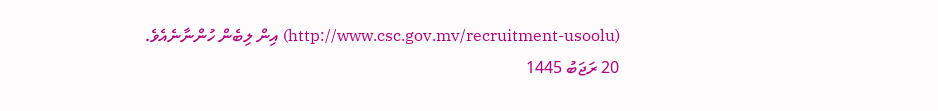(http://www.csc.gov.mv/recruitment-usoolu) އިން ލިބެން ހުންނާނެއެވެ.
20 ރަޖަބު 1445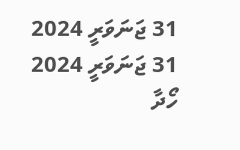31 ޖަނަވަރީ 2024
31 ޖަނަވަރީ 2024
ހޯދާ